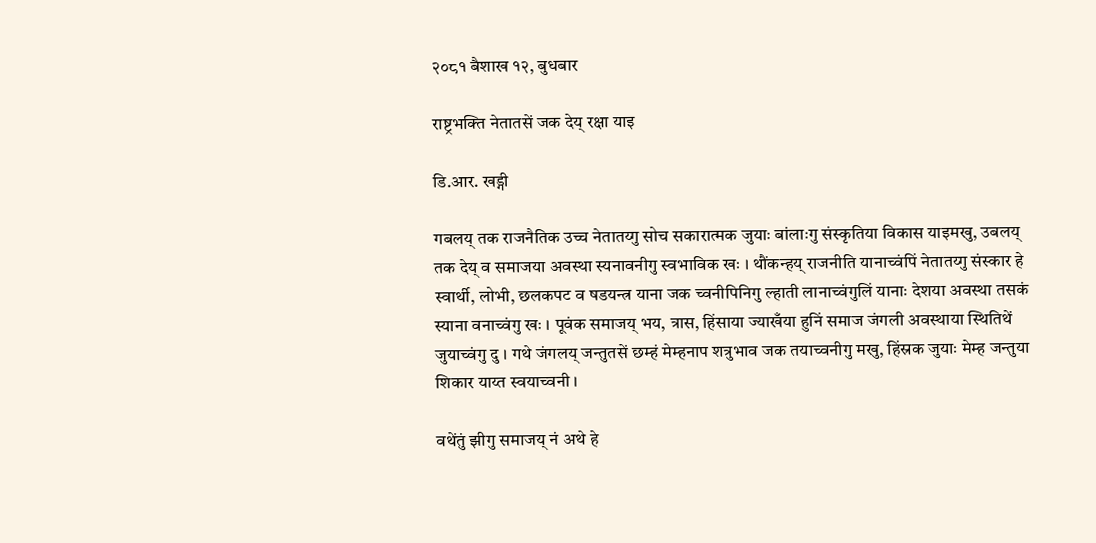२०८१ बैशाख १२, बुधबार

राष्ट्रभक्ति नेतातसें जक देय् रक्षा याइ

डि.आर. खड्गी

गबलय् तक राजनैतिक उच्च नेतातय्गु सोच सकारात्मक जुयाः बांलाःगु संस्कृतिया विकास याइमखु, उबलय् तक देय् व समाजया अवस्था स्यनावनीगु स्वभाविक खः । थौंकन्हय् राजनीति यानाच्वंपिं नेतातय्गु संस्कार हे स्वार्थी, लोभी, छलकपट व षडयन्त्र याना जक च्वनीपिनिगु ल्हाती लानाच्वंगुलिं यानाः देशया अवस्था तसकं स्याना वनाच्वंगु खः । पूवंक समाजय् भय, त्रास, हिंसाया ज्याखँया हुनिं समाज जंगली अवस्थाया स्थितिथें जुयाच्वंगु दु । गथे जंगलय् जन्तुतसें छम्हं मेम्हनाप शत्रुभाव जक तयाच्वनीगु मखु, हिंस्रक जुयाः मेम्ह जन्तुया शिकार याय्त स्वयाच्वनी ।

वथेंतुं झीगु समाजय् नं अथे हे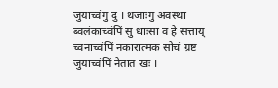जुयाच्वंगु दु । थजाःगु अवस्था ब्वलंकाच्वंपिं सु धाःसा व हे सत्ताय् च्वनाच्वंपिं नकारात्मक सोचं ग्रष्ट जुयाच्वंपिं नेतात खः ।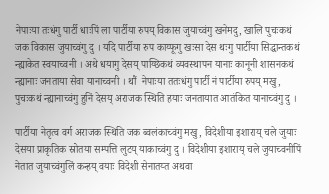नेपाःया तःधंगु पार्टी धाःपिं ला पार्टीया रुपय् विकास जुयाच्वंगु खनेमदु, खालि पुचःकथं जक विकास जुयाच्वंगु दु । यदि पार्टीया रुप काय्फूगु खःसा देस थःगु पार्टीया सिद्धान्तकथं न्ह्याकेत स्वयाच्वनी । अथे धयागु देसय् पाय्छिकथं व्यवस्थापन यानाः कानूनी शासनकथं न्ह्यानाः जनताया सेवा यानाच्वनी । थौं  नेपाःया ततःधंगु पार्टी नं पार्टीया रुपय् मखु, पुचःकथं न्ह्यानाच्वंगु हुनिं देसय् अराजक स्थिति हयाः जनतायात आतंकित यानाच्वंगु दु ।

पार्टीया नेतृत्व वर्ग अराजक स्थिति जक ब्वलंकाच्वंगु मखु, विदेशीया इशाराय् चले जुयाः देसया प्राकृतिक स्रोतया सम्पत्ति लुटय् याकाच्वंगु दु । विदेशीया इशाराय् चले जुयाच्वनीपिं नेतात जुयाच्वंगुलिं कन्हय् वयाः विदेशी सेनातय्त अथवा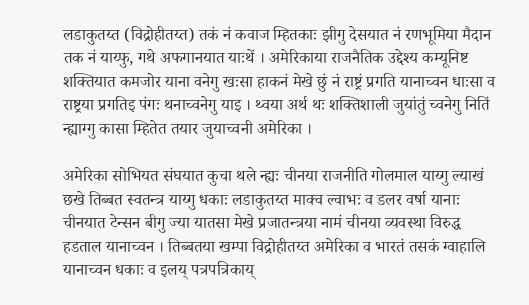लडाकुतय्त (विद्रोहीतय्त) तकं नं कवाज म्हितकाः झीगु देसयात नं रणभूमिया मैदान तक नं याय्फु, गथे अफगानयात याःथें । अमेरिकाया राजनैतिक उद्देश्य कम्यूनिष्ट शक्तियात कमजोर याना वनेगु खःसा हाकनं मेखे छुं नं राष्ट्रं प्रगति यानाच्वन धाःसा व राष्ट्रया प्रगतिइ पंगः थनाच्वनेगु याइ । थ्वया अर्थ थः शक्तिशाली जुयांतुं च्वनेगु नितिं न्ह्याग्गु कासा म्हितेत तयार जुयाच्वनी अमेरिका ।

अमेरिका सोभियत संघयात कुचा थले न्ह्यः चीनया राजनीति गोलमाल याय्गु ल्याखं छखे तिब्बत स्वतन्त्र याय्गु धकाः लडाकुतय्त माक्व ल्वाभः व डलर वर्षा यानाः चीनयात टेन्सन बीगु ज्या यातसा मेखे प्रजातन्त्रया नामं चीनया व्यवस्था विरुद्ध हडताल यानाच्वन । तिब्बतया खम्पा विद्रोहीतय्त अमेरिका व भारतं तसकं ग्वाहालि यानाच्वन धकाः व इलय् पत्रपत्रिकाय्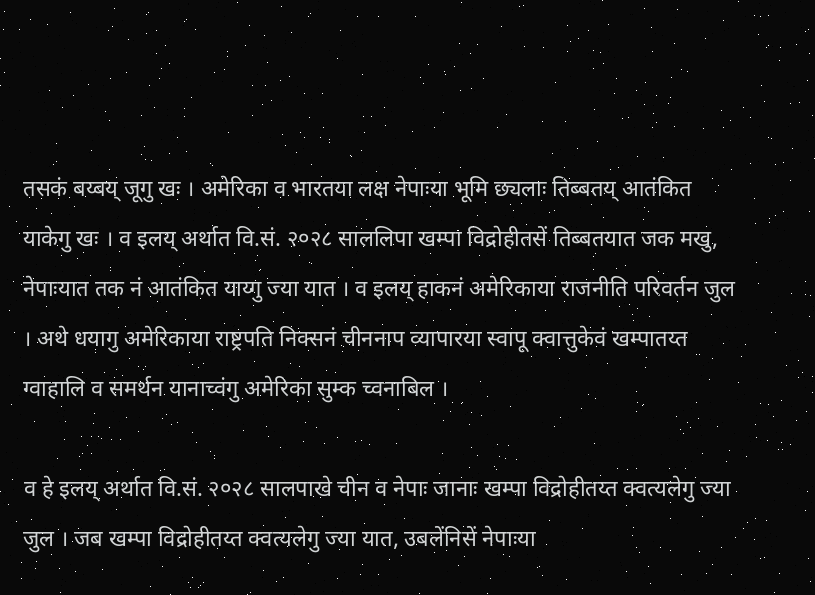तसकं बय्बय् जूगु खः । अमेरिका व भारतया लक्ष नेपाःया भूमि छ्यलाः तिब्बतय् आतंकित याकेगु खः । व इलय् अर्थात वि.सं. २०२८ साललिपा खम्पा विद्रोहीतसें तिब्बतयात जक मखु, नेपाःयात तक नं आतंकित याय्गु ज्या यात । व इलय् हाकनं अमेरिकाया राजनीति परिवर्तन जुल । अथे धयागु अमेरिकाया राष्ट्रपति निक्सनं चीननाप व्यापारया स्वापू क्वात्तुकेवं खम्पातय्त ग्वाहालि व समर्थन यानाच्वंगु अमेरिका सुम्क च्वनाबिल ।

व हे इलय् अर्थात वि.सं. २०२८ सालपाखे चीन व नेपाः जानाः खम्पा विद्रोहीतय्त क्वत्यलेगु ज्या जुल । जब खम्पा विद्रोहीतय्त क्वत्यलेगु ज्या यात, उबलेंनिसें नेपाःया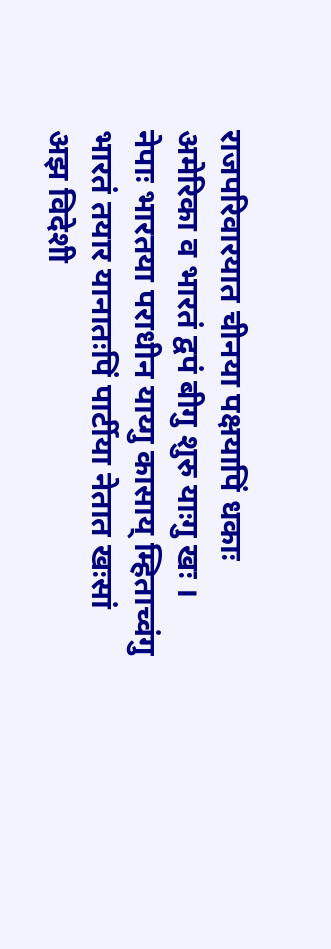राजपरिवारयात चीनया पक्षयापिं धकाः अमेरिका व भारतं द्वपं बीगु शुरु याःगु खः । नेपाः भारतया पराधीन याय्गु कासाय् म्हिताच्वंगु भारतं तयार यानातःपिं पार्टीया नेतात खःसां अझ विदेशी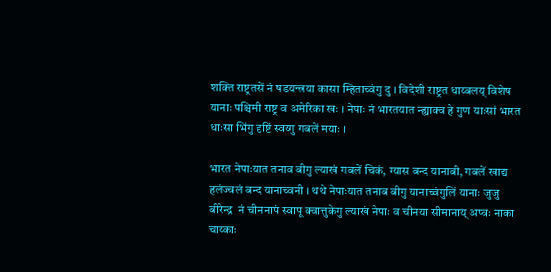शक्ति राष्ट्रतसें नं षडयन्त्रया कासा म्हिताच्वंगु दु । विदेशी राष्ट्रत धाय्बलय् विशेष यानाः पश्चिमी राष्ट्र व अमेरिका खः । नेपाः नं भारतयात न्ह्याक्व हे गुण याःसां भारत धाःसा भिंगु दृष्टिं स्वय्गु गबलें मयाः ।

भारत नेपाःयात तनाव बीगु ल्याखं गबलें चिकं, ग्यास बन्द यानाबी, गबलें खाद्य हलंज्वलं बन्द यानाच्वनी । थथे नेपाःयात तनाब बीगु यानाच्वंगुलिं यानाः जुजु बीरेन्द्र  नं चीननापं स्वापू क्वात्तुकेगु ल्याखं नेपाः व चीनया सीमानाय् अप्वः नाका चाय्काः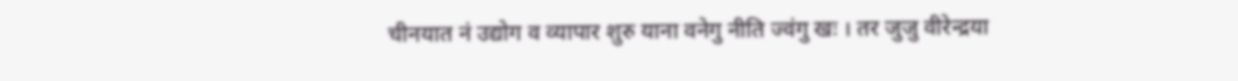चीनयात नं उद्योग व व्यापार शुरु याना वनेगु नीति ज्वंगु खः । तर जुजु वीरेन्द्रया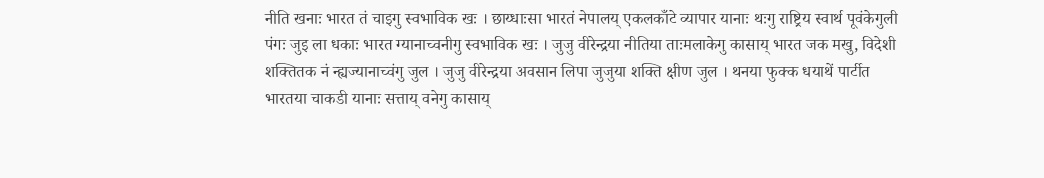नीति खनाः भारत तं चाइगु स्वभाविक खः । छाय्धाःसा भारतं नेपालय् एकलकाँटे व्यापार यानाः थःगु राष्ट्रिय स्वार्थ पूवंकेगुली पंगः जुइ ला धकाः भारत ग्यानाच्वनीगु स्वभाविक खः । जुजु वीरेन्द्रया नीतिया ताःमलाकेगु कासाय् भारत जक मखु, विदेशी शक्तितक नं न्ह्यज्यानाच्वंगु जुल । जुजु वीरेन्द्रया अवसान लिपा जुजुया शक्ति क्षीण जुल । थनया फुक्क धयाथें पार्टीत भारतया चाकडी यानाः सत्ताय् वनेगु कासाय्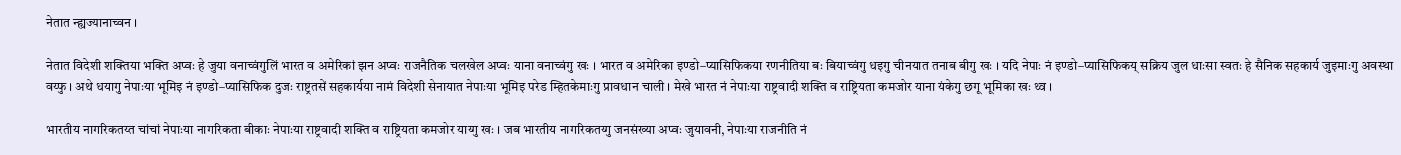नेतात न्ह्यज्यानाच्वन ।

नेतात विदेशी शक्तिया भक्ति अप्वः हे जुया वनाच्वंगुलिं भारत व अमेरिकां झन अप्वः राजनैतिक चलखेल अप्वः याना वनाच्वंगु खः । भारत व अमेरिका इण्डो–प्यासिफिकया रणनीतिया बः बियाच्वंगु धइगु चीनयात तनाब बीगु खः । यदि नेपाः नं इण्डो–प्यासिफिकय् सक्रिय जुल धाःसा स्वतः हे सैनिक सहकार्य जुइमाःगु अवस्था वय्फु । अथे धयागु नेपाःया भूमिइ नं इण्डो–प्यासिफिक दुजः राष्ट्रतसें सहकार्यया नामं विदेशी सेनायात नेपाःया भूमिइ परेड म्हितकेमाःगु प्रावधान चाली । मेखे भारत नं नेपाःया राष्ट्रवादी शक्ति व राष्ट्रियता कमजोर याना यंकेगु छगू भूमिका खः थ्व ।

भारतीय नागरिकतय्त चांचां नेपाःया नागरिकता बीकाः नेपाःया राष्ट्रवादी शक्ति व राष्ट्रियता कमजोर याय्गु खः । जब भारतीय नागरिकतय्गु जनसंख्या अप्वः जुयावनी, नेपाःया राजनीति नं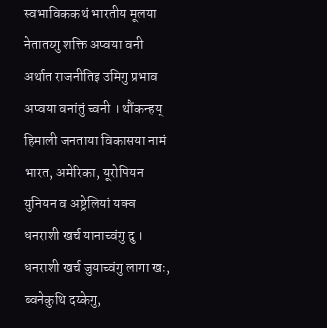स्वभाविककथं भारतीय मूलया नेतातय्गु शक्ति अप्वया वनी अर्थात राजनीतिइ उमिगु प्रभाव अप्वया वनांतुं च्वनी । थौंकन्हय् हिमाली जनताया विकासया नामं भारत, अमेरिका, यूरोपियन युनियन व अष्ट्रेलियां यक्व धनराशी खर्च यानाच्वंगु दु । धनराशी खर्च जुयाच्वंगु लागा खः, ब्वनेकुथि दय्केगु,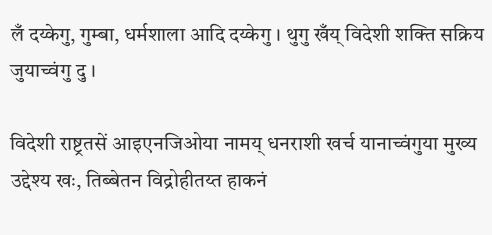लँ दय्केगु, गुम्बा, धर्मशाला आदि दय्केगु । थुगु खँय् विदेशी शक्ति सक्रिय जुयाच्वंगु दु ।

विदेशी राष्ट्रतसें आइएनजिओया नामय् धनराशी खर्च यानाच्वंगुया मुख्य उद्देश्य खः, तिब्बेतन विद्रोहीतय्त हाकनं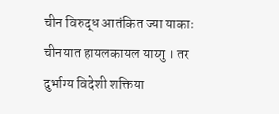चीन विरुद्ध आतंकित ज्या याकाः चीनयात हायलकायल याय्गु । तर दुर्भाग्य विदेशी शक्तिया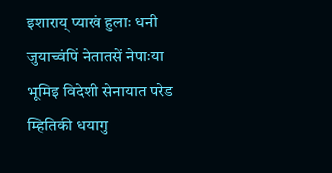इशाराय् प्याखं हुलाः धनी जुयाच्वंपिं नेतातसें नेपाःया भूमिइ विदेशी सेनायात परेड म्हितिकी धयागु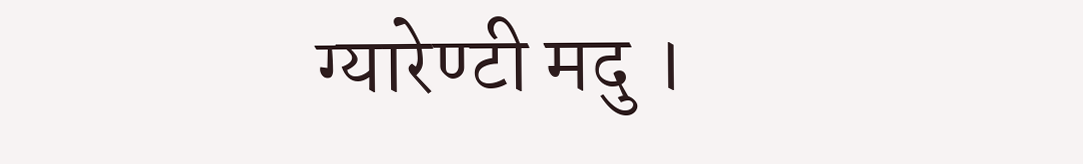ग्यारेण्टी मदु ।